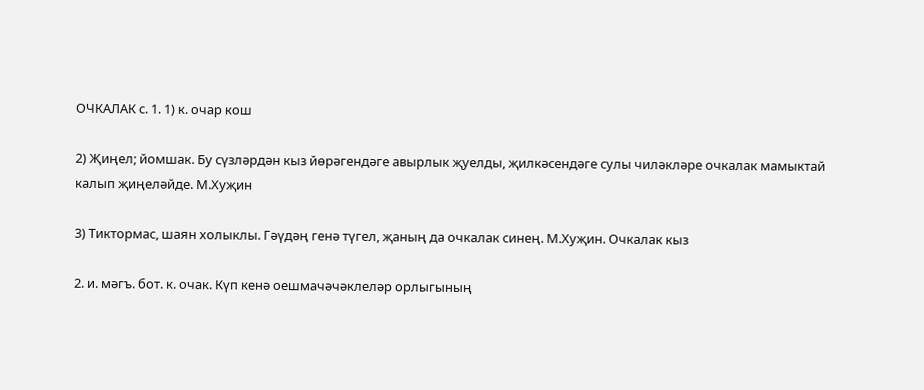ОЧКАЛАК с. 1. 1) к. очар кош

2) Җиңел; йомшак. Бу сүзләрдән кыз йөрәгендәге авырлык җуелды, җилкәсендәге сулы чиләкләре очкалак мамыктай калып җиңеләйде. М.Хуҗин

3) Тиктормас, шаян холыклы. Гәүдәң генә түгел, җаның да очкалак синең. М.Хуҗин. Очкалак кыз

2. и. мәгъ. бот. к. очак. Күп кенә оешмачәчәклеләр орлыгының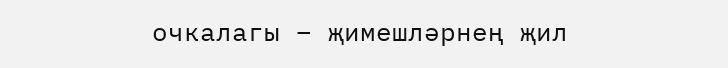очкалагы – җимешләрнең җил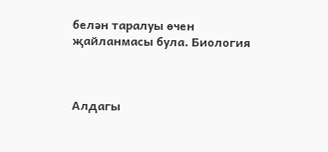белән таралуы өчен җайланмасы була. Биология



Алдагы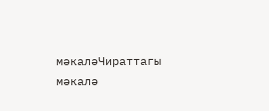мәкаләЧираттагы мәкалә